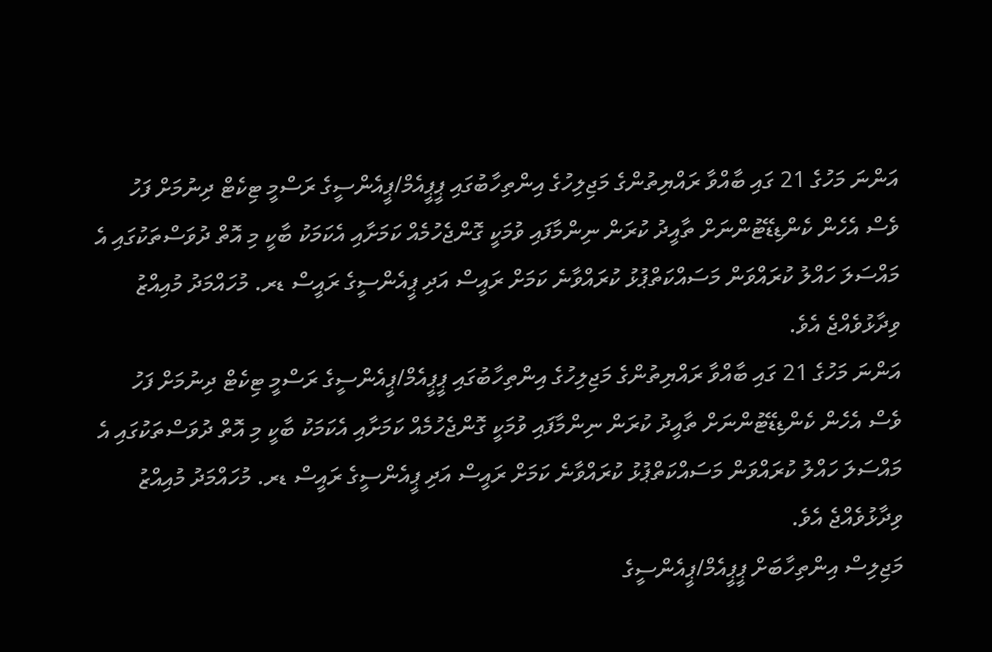އަންނަ މަހުގެ 21 ގައި ބާއްވާ ރައްޔިތުންގެ މަޖިލިހުގެ އިންތިހާބުގައި ޕީޕީއެމް/ޕީއެންސީގެ ރަސްމީ ޓިކެޓް ދިނުމަށް ފަހު ވެސް އެހެން ކެންޑިޑޭޓުންނަށް ތާއީދު ކުރަން ނިންމާފައި ވުމަކީ ގޮންޖެހުމެއް ކަމަށާއި އެކަމަކު ބާކީ މި އޮތް ދުވަސްތަކުގައި އެ މައްސަލަ ހައްލު ކުރައްވަން މަސައްކަތްޕުޅު ކުރައްވާނެ ކަމަށް ރައީސް އަދި ޕީއެންސީގެ ރައީސް ޑރ. މުހައްމަދު މުއިއްޒު ވިދާޅުވެއްޖެ އެވެ.
އަންނަ މަހުގެ 21 ގައި ބާއްވާ ރައްޔިތުންގެ މަޖިލިހުގެ އިންތިހާބުގައި ޕީޕީއެމް/ޕީއެންސީގެ ރަސްމީ ޓިކެޓް ދިނުމަށް ފަހު ވެސް އެހެން ކެންޑިޑޭޓުންނަށް ތާއީދު ކުރަން ނިންމާފައި ވުމަކީ ގޮންޖެހުމެއް ކަމަށާއި އެކަމަކު ބާކީ މި އޮތް ދުވަސްތަކުގައި އެ މައްސަލަ ހައްލު ކުރައްވަން މަސައްކަތްޕުޅު ކުރައްވާނެ ކަމަށް ރައީސް އަދި ޕީއެންސީގެ ރައީސް ޑރ. މުހައްމަދު މުއިއްޒު ވިދާޅުވެއްޖެ އެވެ.
މަޖިލިސް އިންތިހާބަށް ޕީޕީއެމް/ޕީއެންސީގެ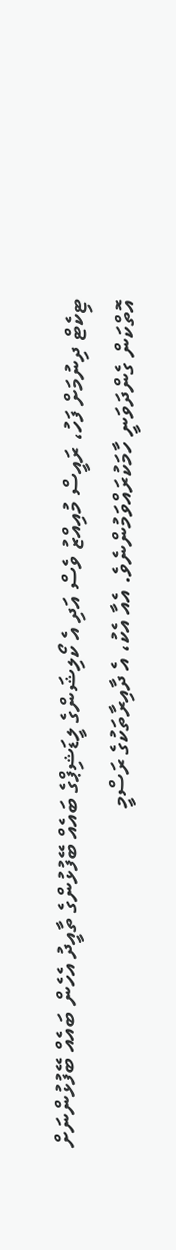ޓިކެޓް ދިނުމަށް ފަހު، ރައީސް މުއިއްޒު ވެސް އަދި އެ ކޯލިޝަންގެ ލީޑަޝިޕްގެ ބައެއް ބޭފުޅުންގެ ތާއީދު އެހެން ބައެއް ބޭފުޅުންނަށް އޮތްކަން ގެންދަވަނީ ހާމަކުރައްވަމުންނެވެ. އެއާ އެކު، އެ ދާއިރާތަކުގެ ރަސްމީ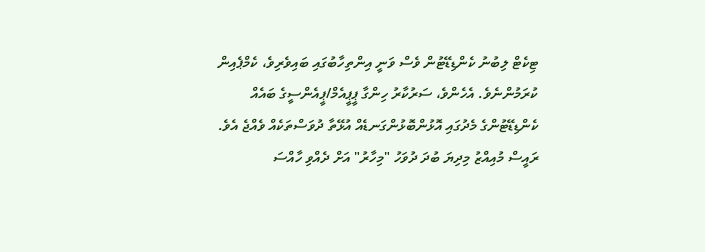ޓިކެޓް ލިބުނު ކެންޑިޑޭޓުން ވެސް ވަނީ އިންތިހާބުގައި ބައިވެރިވެ، ކެމްޕެއިން ކުރަމުންނެވެ. އެހެންވެ، ސަރުކާރު ހިންގާ ޕީޕީއެމް/ޕީއެންސީގެ ބައެއް ކެންޑިޑޭޓުންގެ މެދުގައި އޮޅުންބޮޅުންގަނޑެއް އުޅޭތާ ދުވަސްތަކެއް ވެއްޖެ އެވެ.
ރައީސް މުއިއްޒު މިދިޔަ ބުދަ ދުވަހު "މިހާރު" އަށް ދެއްވި ހާއްސަ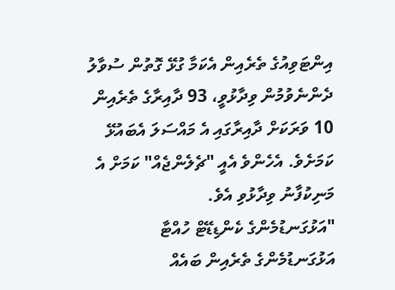އިންޓަވިއުގެ ތެރެއިން އެކަމާ ގުޅޭ ގޮތުން ސުވާލު ދެންނެވުމުން ވިދާޅުވީ، 93 ދާއިރާގެ ތެރެއިން 10 ވަރަކަށް ދާއިރާގައި އެ މައްސަލަ އެބައުޅޭ ކަމަށެވެ. އެހެންވެ އެއީ "ޗެލެންޖެއް" ކަމަށް އެ މަނިކުފާނު ވިދާޅުވި އެވެ.
"އަޅުގަނޑުމެންގެ ކެންޑިޑޭޓް ހުއްޓާ އަޅުގަނޑުމެންގެ ތެރެއިން ބައެއް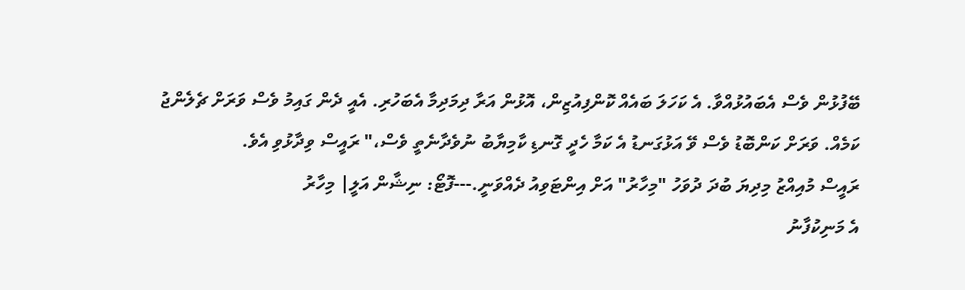ބޭފުޅުން ވެސް އެބައުޅުއްވާ. އެ ކަހަލަ ބައެއް ކޮންފިއުޒިން، އޮޅުން އަރާ ދިމަދިމާ އެބަހުރި. އެއީ ދެން ގައިމު ވެސް ވަރަށް ޗެލެންޖު ކަމެއް. ވަރަށް ކަންބޮޑު ވެސް ވޭ އަޅުގަނޑު އެ ކަމާ ހެދީ ގޮނޑި ކާމިޔާބު ނުވެދާނެތީ ވެސް،" ރައީސް ވިދާޅުވި އެވެ.
ރައީސް މުއިއްޒު މިދިޔަ ބުދަ ދުވަހު "މިހާރު" އަށް އިންޓަވިއު ދެއްވަނީ.---ފޮޓޯ: ނިޝާން އަލީ| މިހާރު
އެ މަނިކުފާނު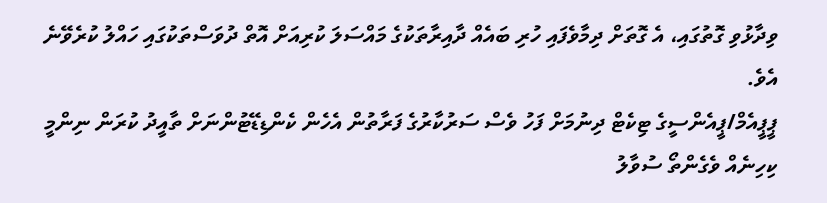ވިދާޅުވި ގޮތުގައި، އެ ގޮތަށް ދިމާވެފައި ހުރި ބައެއް ދާއިރާތަކުގެ މައްސަލަ ކުރިއަށް އޮތް ދުވަސްތަކުގައި ހައްލު ކުރެވޭނެ އެވެ.
ޕީޕީއެމް/ޕީއެންސީގެ ޓިކެޓް ދިނުމަށް ފަހު ވެސް ސަރުކާރުގެ ފަރާތުން އެހެން ކެންޑިޑޭޓުންނަށް ތާއީދު ކުރަން ނިންމީ ކިހިނެއް ވެގެންތޯ ސުވާލު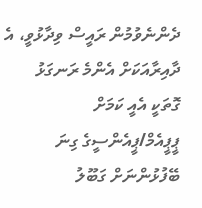ދެންނެވުމުން ރައީސް ވިދާޅުވީ، އެ ދާއިރާއަކަށް އެންމެ ރަނގަޅު ގޮތަކީ އެއީ ކަމަށް ޕީޕީއެމް/ޕީއެންސީގެ ގިނަ ބޭފުޅުންނަށް ގަބޫލު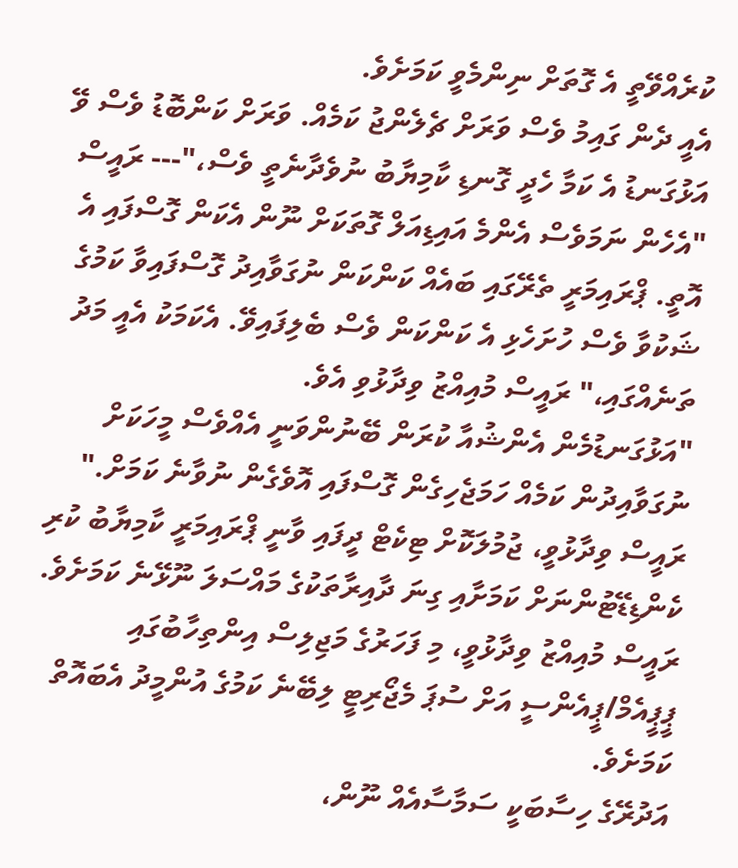ކުރެއްވޭތީ އެ ގޮތަށް ނިންމެވީ ކަމަށެވެ.
އެއީ ދެން ގައިމު ވެސް ވަރަށް ޗެލެންޖު ކަމެއް. ވަރަށް ކަންބޮޑު ވެސް ވޭ އަޅުގަނޑު އެ ކަމާ ހެދީ ގޮނޑި ކާމިޔާބު ނުވެދާނެތީ ވެސް،"--- ރައީސް
"އެހެން ނަމަވެސް އެންމެ އައިޑިއަލް ގޮތަކަށް ނޫން އެކަން ގޮސްފައި އެ އޮތީ. ޕްރައިމަރީ ތެރޭގައި ބައެއް ކަންކަން ނުގަވާއިދު ގޮސްފައިވާ ކަމުގެ ޝަކުވާ ވެސް ހުށަހެޅި އެ ކަންކަން ވެސް ބެލިފައިވޭ. އެކަމަކު އެއީ މަދު ތަނެއްގައި،" ރައީސް މުއިއްޒު ވިދާޅުވި އެވެ.
"އަޅުގަނޑުމެން އެންޝުއާ ކުރަން ބޭނުންވަނީ އެއްވެސް މީހަކަށް ނުގަވާއިދުން ކަމެއް ހަމަޖެހިގެން ގޮސްފައި އޮވެގެން ނުވާނެ ކަމަށް."
ރައީސް ވިދާޅުވީ، ޖުމުލަކޮށް ޓިކެޓް ދީފައި ވާނީ ޕްރައިމަރީ ކާމިޔާބު ކުރި ކެންޑިޑޭޓުންނަށް ކަމަށާއި ގިނަ ދާއިރާތަކުގެ މައްސަލަ ނޫޅޭނެ ކަމަށެވެ.
ރައީސް މުއިއްޒު ވިދާޅުވީ، މި ފަހަރުގެ މަޖިލިސް އިންތިހާބުގައި ޕީޕީއެމް/ޕީއެންސީ އަށް ސުޕަ މެޖޯރިޓީ ލިބޭނެ ކަމުގެ އުންމީދު އެބައޮތް ކަމަށެވެ.
އަދުރޭގެ ހިސާބަކީ ސަމާސާއެއް ނޫން،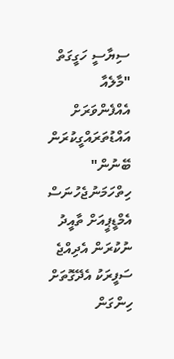ސިޔާސީ ހަގީގަތް
"މާލެއާ އެއްފެންވަރަށް އައްޑުތަރައްގީކުރަން ބޭނުން"
ހިތްހަމަނުޖެހުނަސް އެމްޑީޕީއަށް ތާއީދު ނުކުރަން އެދިއްޖެ
ސަފީރަކު އެދޭގޮތަށް ހިންގަން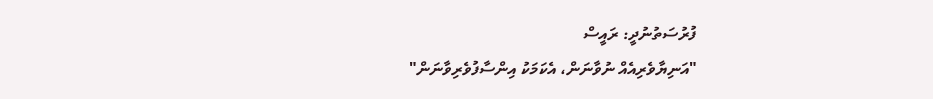ފުރުސަތުނުދީ: ރައީސް
"އަނިޔާވެރިއެއް ނުވާނަން، އެކަމަކު އިންސާފުވެރިވާނަން"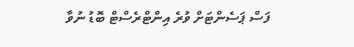ފަސް ޕަސެންޓަށް ވުރެ އިންޓްރެސްޓް ބޮޑު ނުވާ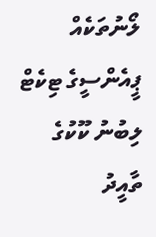ލޯނުތަކެއް
ޕީއެންސީގެ ޓިކެޓް ލިބުނު ކޫކުގެ ތާއީދު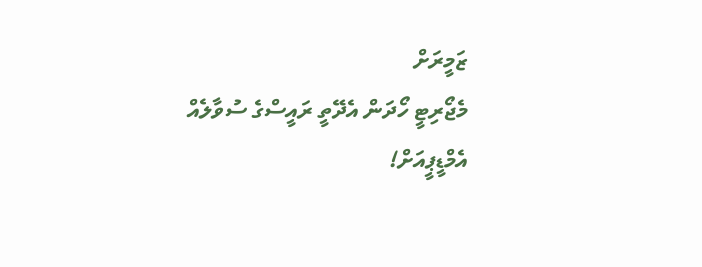ޒަމީރަށް
މެޖޯރިޓީ ހޯދަން އެދޭތީ ރައީސްގެ ސުވާލެއް އެމްޑީޕީއަށް!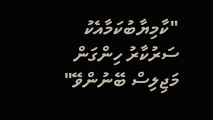"ކާމިޔާބުކަމާއެކު ސަރުކާރު ހިންގަން މަޖިލިސް ބޭނުންވޭ"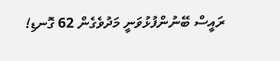ރައީސް ބޭނުންފުޅުވަނީ މަދުވެގެން 62 ގޮނޑި!